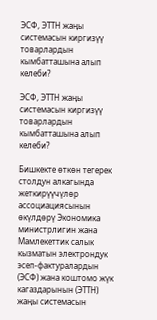ЭСФ, ЭТТН жаңы системасын киргизүү товарлардын кымбатташына алып келеби?

ЭСФ, ЭТТН жаңы системасын киргизүү товарлардын кымбатташына алып келеби?

Бишкекте өткөн тегерек столдун алкагында жеткирүүчүлөр ассоциациясынын өкүлдөрү Экономика министрлигин жана Мамлекеттик салык кызматын электрондук эсеп-фактуралардын (ЭСФ) жана коштомо жүк кагаздарынын (ЭТТН) жаңы системасын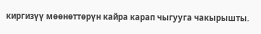киргизүү мөөнөттөрүн кайра карап чыгууга чакырышты.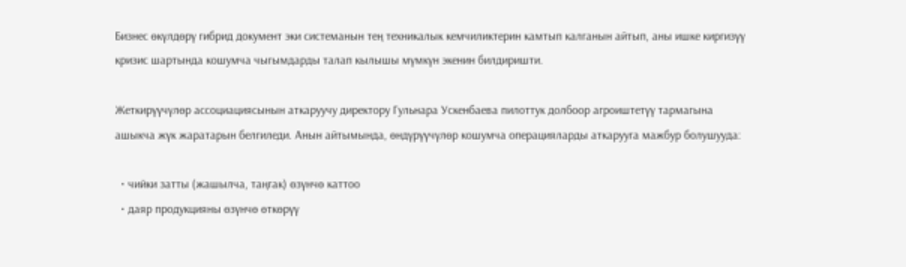Бизнес өкүлдөрү гибрид документ эки системанын тең техникалык кемчиликтерин камтып калганын айтып, аны ишке киргизүү кризис шартында кошумча чыгымдарды талап кылышы мүмкүн экенин билдиришти.

Жеткирүүчүлөр ассоциациясынын аткаруучу директору Гульнара Ускенбаева пилоттук долбоор агроиштетүү тармагына ашыкча жүк жаратарын белгиледи. Анын айтымында, өндүрүүчүлөр кошумча операцияларды аткарууга мажбур болушууда:

  • чийки затты (жашылча, таңгак) өзүнчө каттоо
  • даяр продукцияны өзүнчө өткөрүү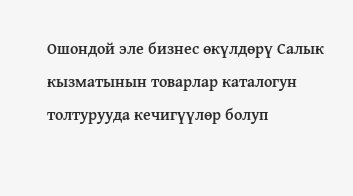Ошондой эле бизнес өкүлдөрү Салык кызматынын товарлар каталогун толтурууда кечигүүлөр болуп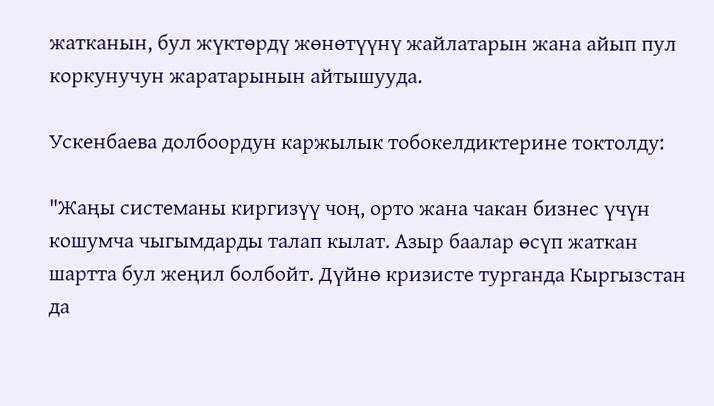жатканын, бул жүктөрдү жөнөтүүнү жайлатарын жана айып пул коркунучун жаратарынын айтышууда.

Ускенбаева долбоордун каржылык тобокелдиктерине токтолду:

"Жаңы системаны киргизүү чоң, орто жана чакан бизнес үчүн кошумча чыгымдарды талап кылат. Азыр баалар өсүп жаткан шартта бул жеңил болбойт. Дүйнө кризисте турганда Кыргызстан да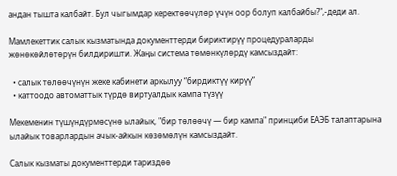андан тышта калбайт. Бул чыгымдар керектөөчүлөр үчүн оор болуп калбайбы?",-деди ал.

Мамлекеттик салык кызматында документтерди бириктирүү процедураларды жөнөкөйлөтөрүн билдиришти. Жаңы система төмөнкүлөрдү камсыздайт:

  • салык төлөөчүнүн жеке кабинети аркылуу “бирдиктүү кирүү”
  • каттоодо автоматтык түрдө виртуалдык кампа түзүү

Мекеменин түшүндүрмөсүнө ылайык, "бир төлөөчү — бир кампа" принциби ЕАЭБ талаптарына ылайык товарлардын ачык-айкын көзөмөлүн камсыздайт.

Салык кызматы документтерди тариздөө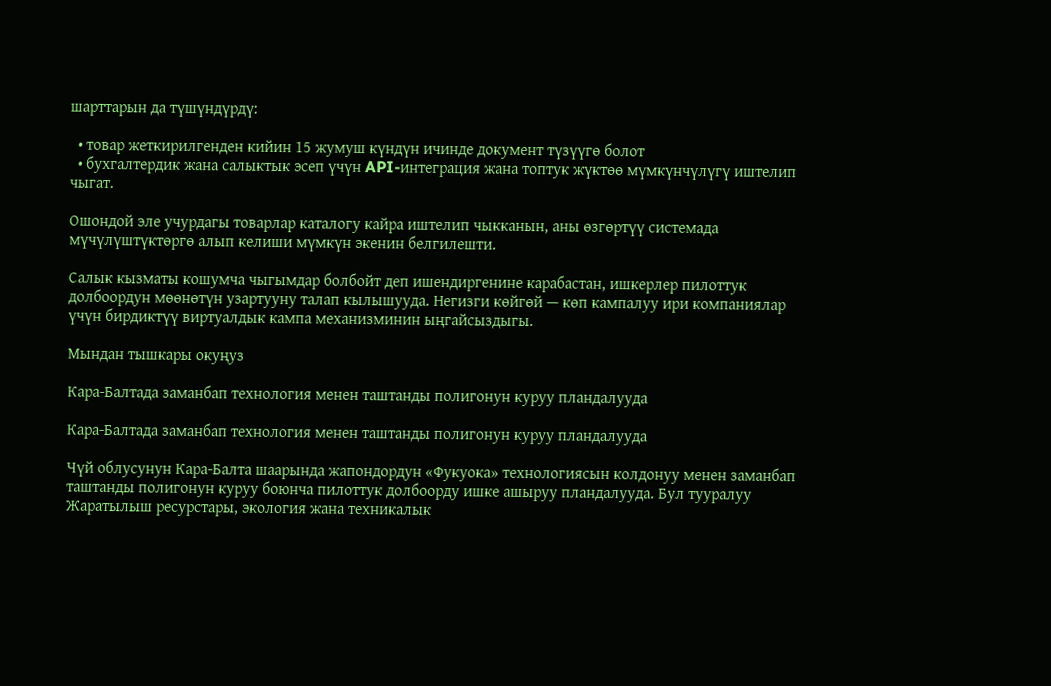шарттарын да түшүндүрдү:

  • товар жеткирилгенден кийин 15 жумуш күндүн ичинде документ түзүүгө болот
  • бухгалтердик жана салыктык эсеп үчүн API-интеграция жана топтук жүктөө мүмкүнчүлүгү иштелип чыгат.

Ошондой эле учурдагы товарлар каталогу кайра иштелип чыкканын, аны өзгөртүү системада мүчүлүштүктөргө алып келиши мүмкүн экенин белгилешти.

Салык кызматы кошумча чыгымдар болбойт деп ишендиргенине карабастан, ишкерлер пилоттук долбоордун мөөнөтүн узартууну талап кылышууда. Негизги көйгөй — көп кампалуу ири компаниялар үчүн бирдиктүү виртуалдык кампа механизминин ыңгайсыздыгы.

Мындан тышкары окуңуз

Кара-Балтада заманбап технология менен таштанды полигонун куруу пландалууда

Кара-Балтада заманбап технология менен таштанды полигонун куруу пландалууда

Чүй облусунун Кара-Балта шаарында жапондордун «Фукуока» технологиясын колдонуу менен заманбап таштанды полигонун куруу боюнча пилоттук долбоорду ишке ашыруу пландалууда. Бул тууралуу Жаратылыш ресурстары, экология жана техникалык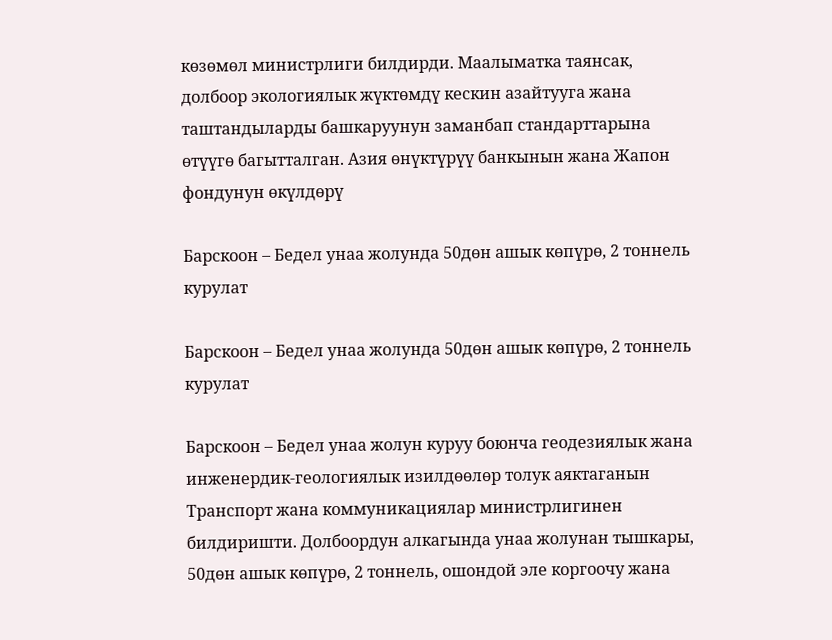көзөмөл министрлиги билдирди. Маалыматка таянсак, долбоор экологиялык жүктөмдү кескин азайтууга жана таштандыларды башкаруунун заманбап стандарттарына өтүүгө багытталган. Азия өнүктүрүү банкынын жана Жапон фондунун өкүлдөрү

Барскоон – Бедел унаа жолунда 50дөн ашык көпүрө, 2 тоннель курулат

Барскоон – Бедел унаа жолунда 50дөн ашык көпүрө, 2 тоннель курулат

Барскоон – Бедел унаа жолун куруу боюнча геодезиялык жана инженердик-геологиялык изилдөөлөр толук аяктаганын Транспорт жана коммуникациялар министрлигинен билдиришти. Долбоордун алкагында унаа жолунан тышкары, 50дөн ашык көпүрө, 2 тоннель, ошондой эле коргоочу жана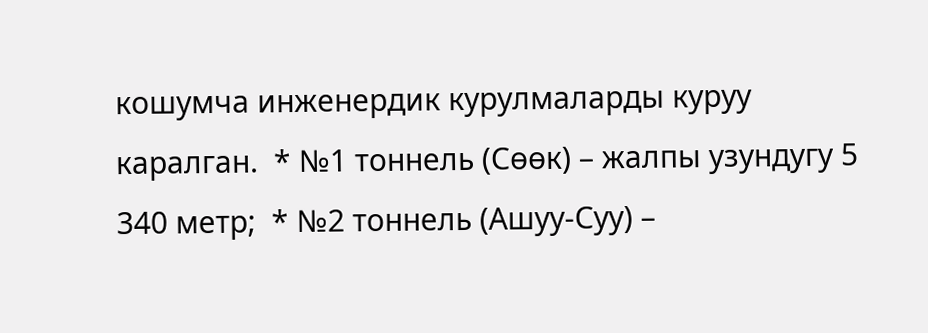кошумча инженердик курулмаларды куруу каралган.  * №1 тоннель (Сөөк) – жалпы узундугу 5 340 метр;  * №2 тоннель (Ашуу-Суу) –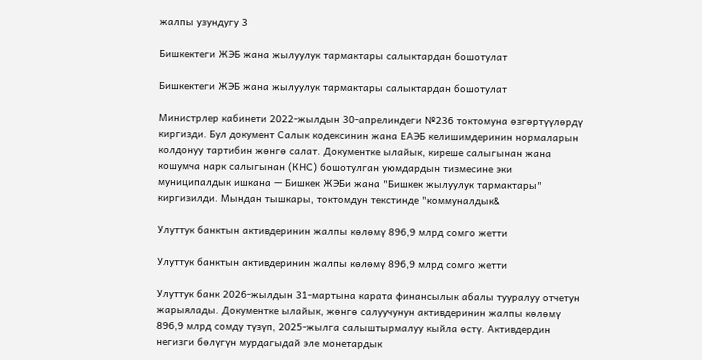жалпы узундугу 3

Бишкектеги ЖЭБ жана жылуулук тармактары салыктардан бошотулат

Бишкектеги ЖЭБ жана жылуулук тармактары салыктардан бошотулат

Министрлер кабинети 2022-жылдын 30-апрелиндеги №236 токтомуна өзгөртүүлөрдү киргизди. Бул документ Салык кодексинин жана ЕАЭБ келишимдеринин нормаларын колдонуу тартибин жөнгө салат. Документке ылайык, киреше салыгынан жана кошумча нарк салыгынан (КНС) бошотулган уюмдардын тизмесине эки муниципалдык ишкана — Бишкек ЖЭБи жана "Бишкек жылуулук тармактары" киргизилди. Мындан тышкары, токтомдун текстинде "коммуналдык&

Улуттук банктын активдеринин жалпы көлөмү 896,9 млрд сомго жетти

Улуттук банктын активдеринин жалпы көлөмү 896,9 млрд сомго жетти

Улуттук банк 2026-жылдын 31-мартына карата финансылык абалы тууралуу отчетун жарыялады. Документке ылайык, жөнгө салуучунун активдеринин жалпы көлөмү 896,9 млрд сомду түзүп, 2025-жылга салыштырмалуу кыйла өстү. Активдердин негизги бөлүгүн мурдагыдай эле монетардык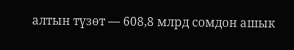алтын түзөт — 608,8 млрд сомдон ашык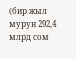(бир жыл мурун 292,4 млрд сом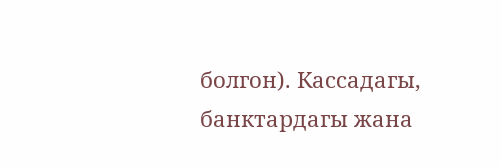болгон). Кассадагы, банктардагы жана